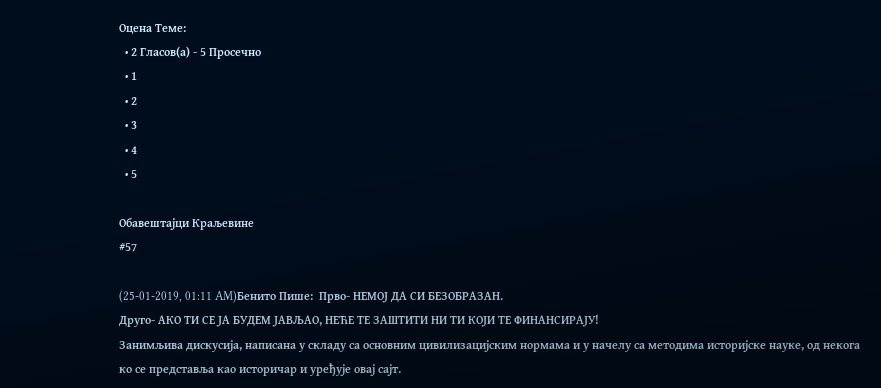Оцена Теме:
  • 2 Гласов(а) - 5 Просечно
  • 1
  • 2
  • 3
  • 4
  • 5

Обавештајци Краљевине
#57

(25-01-2019, 01:11 AM)Бенито Пише:  Прво- НЕМОЈ ДА СИ БЕЗОБРАЗАН.
Друго- АКО ТИ СЕ ЈА БУДЕМ ЈАВЉАО, НЕЋЕ ТЕ ЗАШТИТИ НИ ТИ КОЈИ ТЕ ФИНАНСИРАЈУ!
Занимљива дискусија, написана у складу са основним цивилизацијским нормама и у начелу са методима историјске науке, од некога ко се представља као историчар и уређује овај сајт.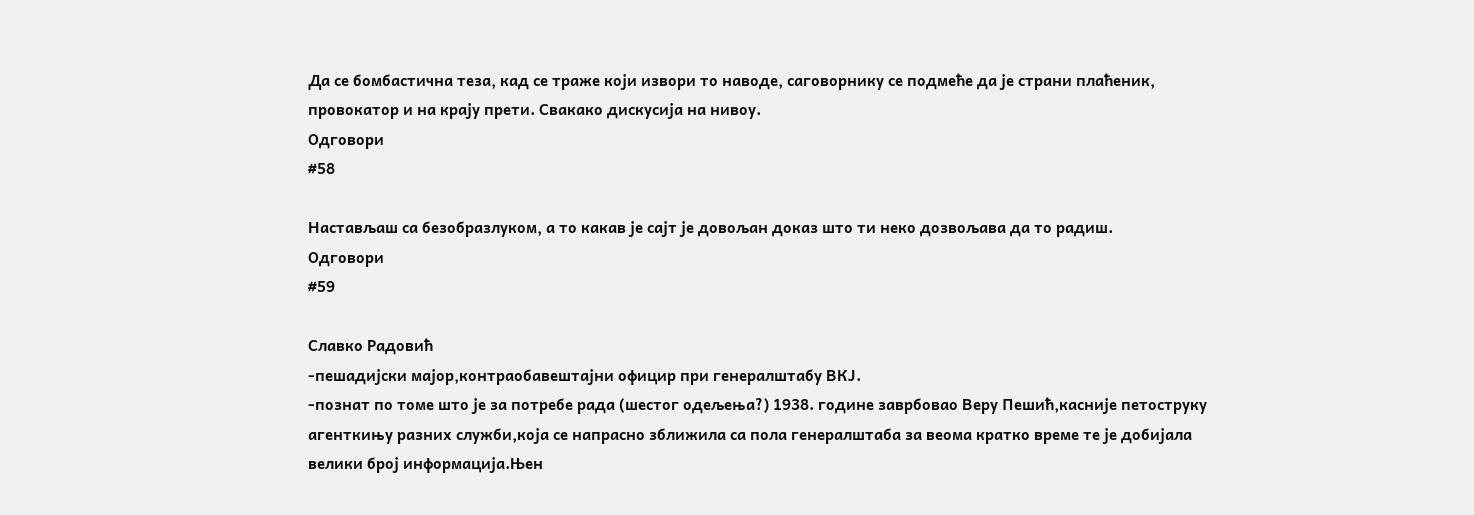Да се бомбастична теза, кад се траже који извори то наводе, саговорнику се подмеће да је страни плаћеник, провокатор и на крају прети. Свакако дискусија на нивоу.
Одговори
#58

Настављаш са безобразлуком, а то какав је сајт је довољан доказ што ти неко дозвољава да то радиш.
Одговори
#59

Славко Радовић
-пешадијски мајор,контраобавештајни официр при генералштабу ВКЈ.
-познат по томе што је за потребе рада (шестог одељења?) 1938. године заврбовао Веру Пешић,касније петоструку агенткињу разних служби,која се напрасно зближила са пола генералштаба за веома кратко време те је добијала велики број информација.Њен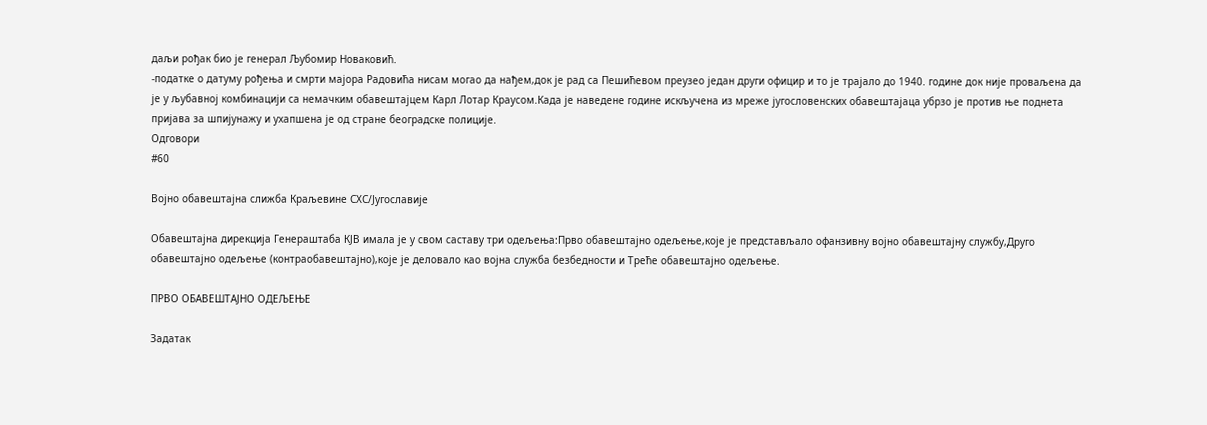даљи рођак био је генерал Љубомир Новаковић.
-податке о датуму рођења и смрти мајора Радовића нисам могао да нађем,док је рад са Пешићевом преузео један други официр и то је трајало до 1940. године док није проваљена да је у љубавној комбинацији са немачким обавештајцем Карл Лотар Краусом.Када је наведене године искључена из мреже југословенских обавештајаца убрзо је против ње поднета пријава за шпијунажу и ухапшена је од стране београдске полиције.
Одговори
#60

Војно обавештајна слижба Краљевине СХС/Југославије

Обавештајна дирекција Генераштаба КЈВ имала је у свом саставу три одељења:Прво обавештајно одељење,које је представљало офанзивну војно обавештајну службу,Друго обавештајно одељење (контраобавештајно),које је деловало као војна служба безбедности и Треће обавештајно одељење.

ПРВО ОБАВЕШТАЈНО ОДЕЉЕЊЕ

Задатак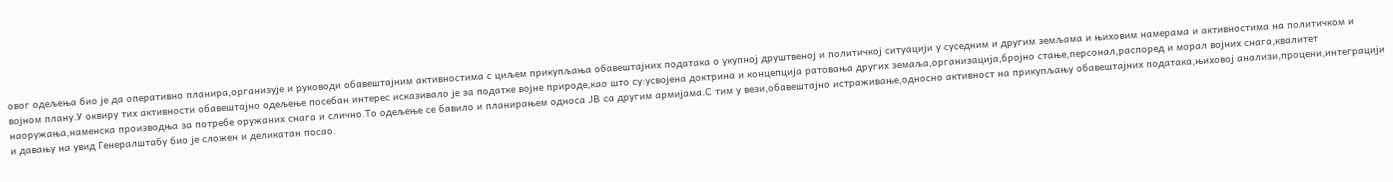овог одељења био је да оперативно планира,организује и руководи обавештајним активностима с циљем прикупљања обавештајних података о укупној друштвеној и политичкој ситуацији у суседним и другим земљама и њиховим намерама и активностима на политичком и војном плану.У оквиру тих активности обавештајно одељење посебан интерес исказивало је за податке војне природе,као што су:усвојена доктрина и концепција ратовања других земаља,организација,бројно стање,персонал,распоред и морал војних снага,квалитет наоружања,наменска производња за потребе оружаних снага и слично.То одељење се бавило и планирањем односа ЈВ са другим армијама.С тим у вези,обавештајно истраживање,односно активност на прикупљању обавештајних података,њиховој анализи,процени,интеграцији и давању на увид Генералштабу био је сложен и деликатан посао.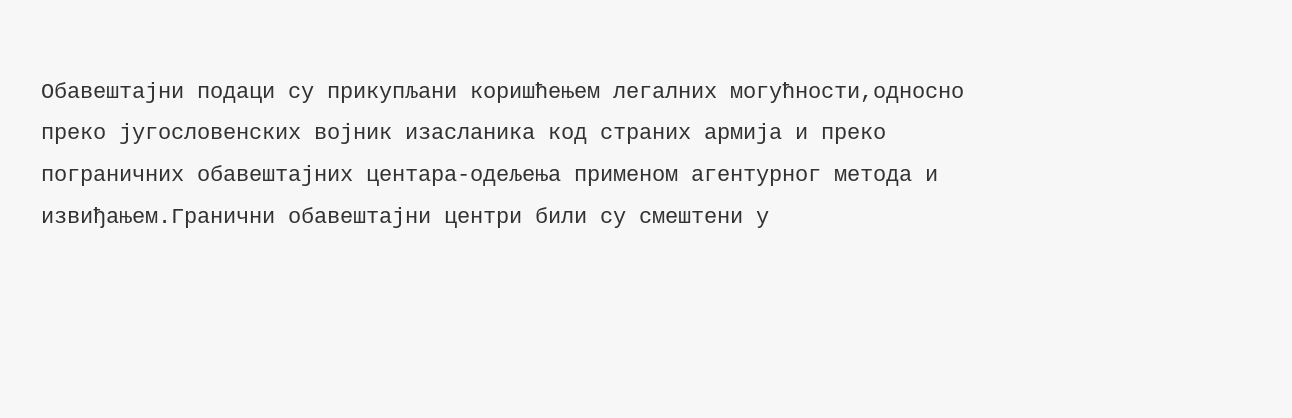Обавештајни подаци су прикупљани коришћењем легалних могућности,односно преко југословенских војник изасланика код страних армија и преко пограничних обавештајних центара-одељења применом агентурног метода и извиђањем.Гранични обавештајни центри били су смештени у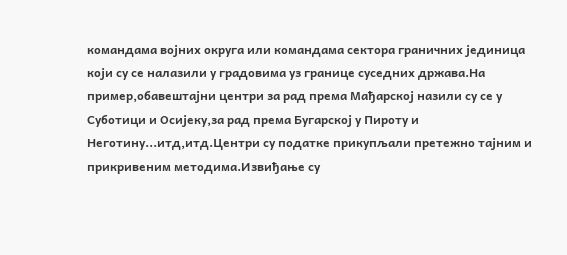командама војних округа или командама сектора граничних јединица који су се налазили у градовима уз границе суседних држава.На пример,обавештајни центри за рад према Мађарској назили су се у Суботици и Осијеку,за рад према Бугарској у Пироту и Неготину...итд,итд.Центри су податке прикупљали претежно тајним и прикривеним методима.Извиђање су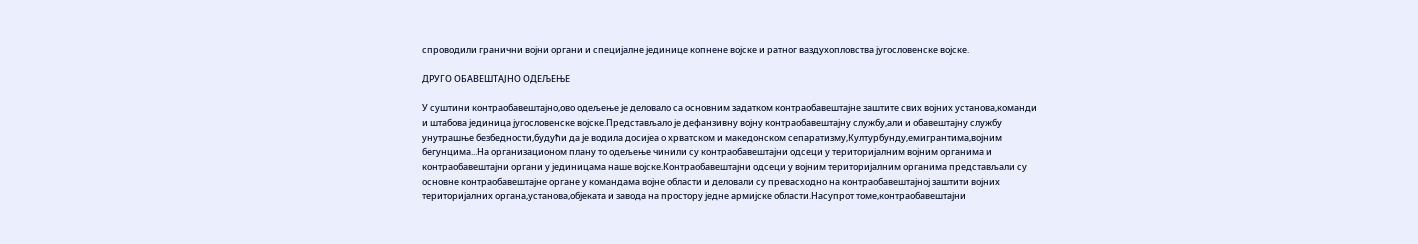спроводили гранични војни органи и специјалне јединице копнене војске и ратног ваздухопловства југословенске војске.

ДРУГО ОБАВЕШТАЈНО ОДЕЉЕЊЕ

У суштини контраобавештајно,ово одељење је деловало са основним задатком контраобавештајне заштите свих војних установа,команди и штабова јединица југословенске војске.Представљало је дефанзивну војну контраобавештајну службу,али и обавештајну службу унутрашње безбедности,будући да је водила досијеа о хрватском и македонском сепаратизму,Културбунду,емигрантима,војним бегунцима...На организационом плану то одељење чинили су контраобавештајни одсеци у територијалним војним органима и контраобавештајни органи у јединицама наше војске.Контраобавештајни одсеци у војним територијалним органима представљали су основне контраобавештајне органе у командама војне области и деловали су превасходно на контраобавештајној заштити војних територијалних органа,установа,објеката и завода на простору једне армијске области.Насупрот томе,контраобавештајни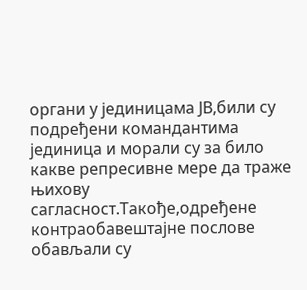органи у јединицама ЈВ,били су подређени командантима јединица и морали су за било какве репресивне мере да траже њихову сагласност.Такође,одређене контраобавештајне послове обављали су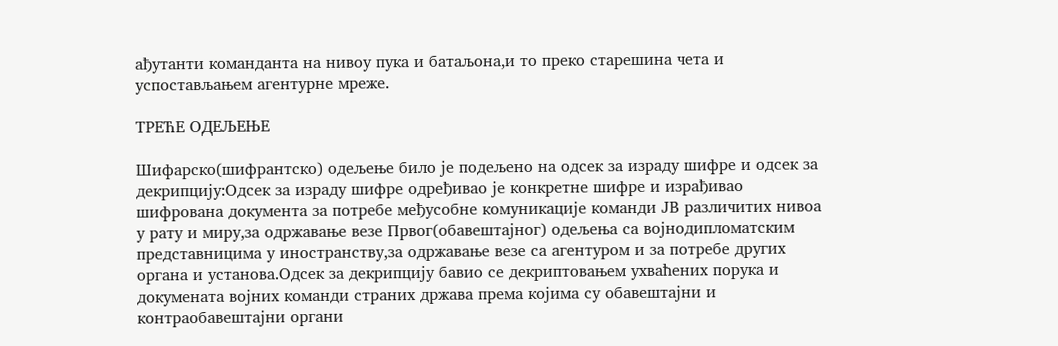ађутанти команданта на нивоу пука и батаљона,и то преко старешина чета и успостављањем агентурне мреже.

ТРЕЋЕ ОДЕЉЕЊЕ

Шифарско(шифрантско) одељење било је подељено на одсек за израду шифре и одсек за декрипцију:Одсек за израду шифре одређивао је конкретне шифре и израђивао шифрована документа за потребе међусобне комуникације команди ЈВ различитих нивоа у рату и миру,за одржавање везе Првог(обавештајног) одељења са војнодипломатским представницима у иностранству,за одржавање везе са агентуром и за потребе других органа и установа.Одсек за декрипцију бавио се декриптовањем ухваћених порука и докумената војних команди страних држава према којима су обавештајни и контраобавештајни органи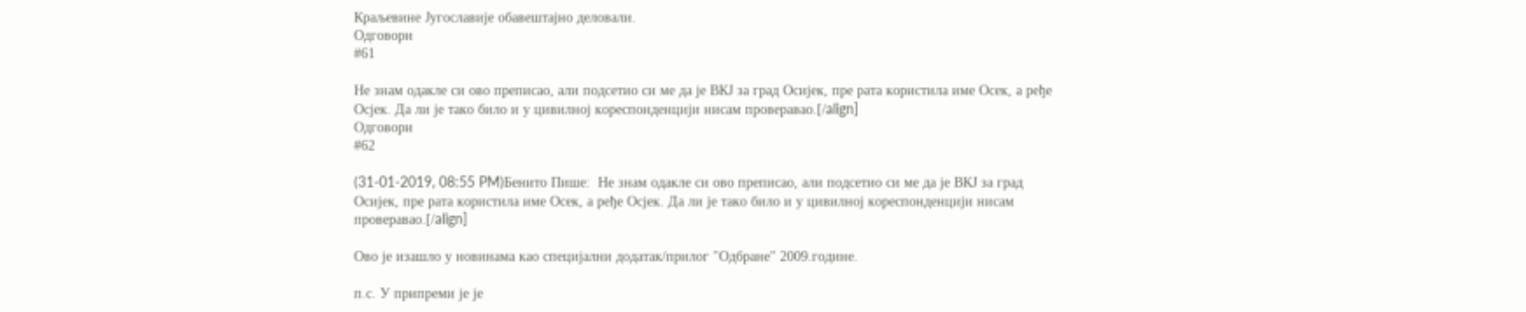Краљевине Југославије обавештајно деловали.
Одговори
#61

Не знам одакле си ово преписао, али подсетио си ме да је ВКЈ за град Осијек, пре рата користила име Осек, а ређе Осјек. Да ли је тако било и у цивилној кореспонденцији нисам проверавао.[/align]
Одговори
#62

(31-01-2019, 08:55 PM)Бенито Пише:  Не знам одакле си ово преписао, али подсетио си ме да је ВКЈ за град Осијек, пре рата користила име Осек, а ређе Осјек. Да ли је тако било и у цивилној кореспонденцији нисам проверавао.[/align]

Ово је изашло у новинама као специјални додатак/прилог "Одбране" 2009.године.

п.с. У припреми је је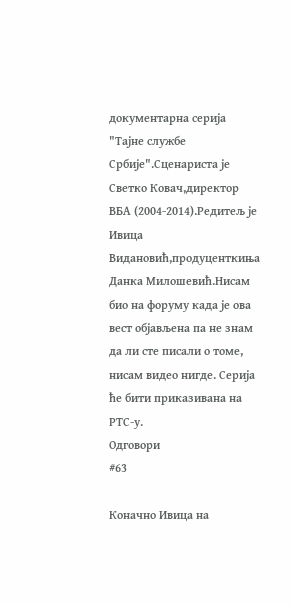документарна серија "Тајне службе Србије".Сценариста је Светко Ковач,директор ВБА (2004-2014).Редитељ је Ивица Видановић,продуценткиња Данка Милошевић.Нисам био на форуму када је ова вест објављена па не знам да ли сте писали о томе, нисам видео нигде. Серија ће бити приказивана на РТС-у.
Одговори
#63

Коначно Ивица на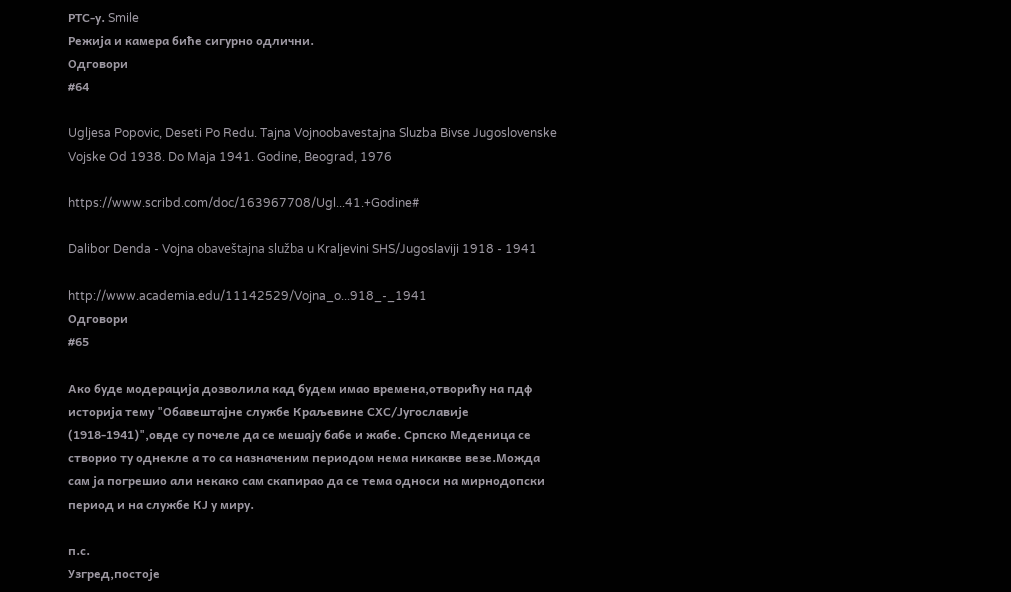РТС-у. Smile
Режија и камера биће сигурно одлични.
Одговори
#64

Ugljesa Popovic, Deseti Po Redu. Tajna Vojnoobavestajna Sluzba Bivse Jugoslovenske Vojske Od 1938. Do Maja 1941. Godine, Beograd, 1976

https://www.scribd.com/doc/163967708/Ugl...41.+Godine#

Dalibor Denda - Vojna obaveštajna služba u Kraljevini SHS/Jugoslaviji 1918 - 1941

http://www.academia.edu/11142529/Vojna_o...918_-_1941
Одговори
#65

Ако буде модерација дозволила кад будем имао времена,отворићу на пдф историја тему "Обавештајне службе Краљевине СХС/Југославије (1918-1941)",овде су почеле да се мешају бабе и жабе. Српско Меденица се створио ту однекле а то са назначеним периодом нема никакве везе.Можда сам ја погрешио али некако сам скапирао да се тема односи на мирнодопски период и на службе КЈ у миру.

п.с.
Узгред,постоје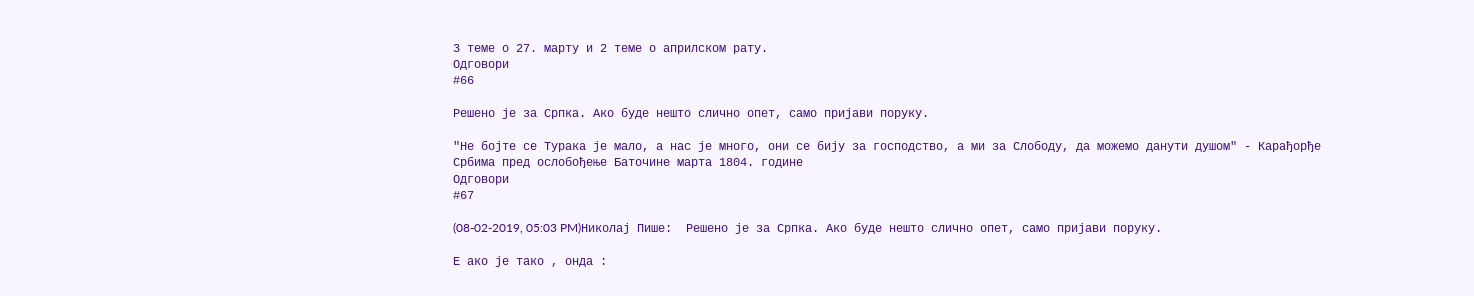3 теме о 27. марту и 2 теме о априлском рату.
Одговори
#66

Решено је за Српка. Ако буде нешто слично опет, само пријави поруку.

"Не бојте се Турака је мало, а нас је много, они се бију за господство, а ми за Слободу, да можемо данути душом" - Карађорђе Србима пред ослобођење Баточине марта 1804. године
Одговори
#67

(08-02-2019, 05:03 PM)Николај Пише:  Решено је за Српка. Ако буде нешто слично опет, само пријави поруку.

Е ако је тако , онда :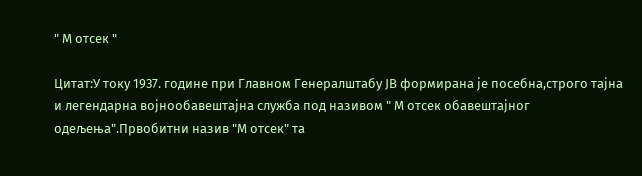" М отсек "

Цитат:У току 1937. године при Главном Генералштабу ЈВ формирана је посебна,строго тајна и легендарна војнообавештајна служба под називом " М отсек обавештајног одељења".Првобитни назив "М отсек" та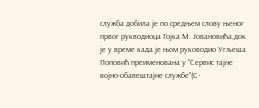служба добила је по средњем слову њеног првог рукводиоца Гојка М. Јовановића,док је у време када је њом руководио Угљеша Поповић преименована у "Сервис тајне војно-обавештајне службе"(С-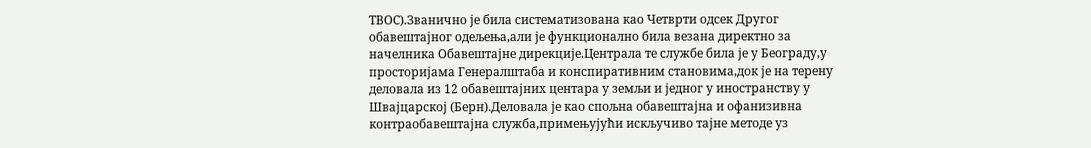ТВОС).Званично је била систематизована као Четврти одсек Другог обавештајног одељења,али је функционално била везана директно за начелника Обавештајне дирекције.Централа те службе била је у Београду,у просторијама Генералштаба и конспиративним становима,док је на терену деловала из 12 обавештајних центара у земљи и једног у иностранству у Швајцарској (Берн).Деловала је као спољна обавештајна и офанизивна контраобавештајна служба,примењујући искључиво тајне методе уз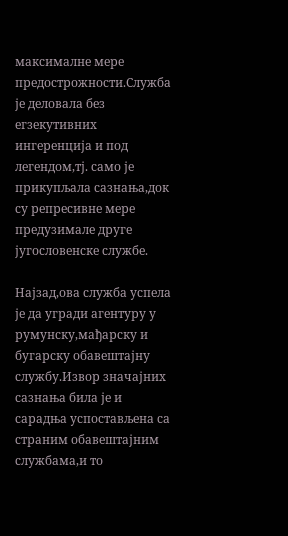максималне мере предострожности.Служба је деловала без егзекутивних ингеренција и под легендом,тј. само је прикупљала сазнања,док су репресивне мере предузимале друге југословенске службе.

Најзад,ова служба успела је да угради агентуру у румунску,мађарску и бугарску обавештајну службу.Извор значајних сазнања била је и сарадња успостављена са страним обавештајним службама,и то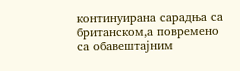континуирана сарадња са британском,а повремено са обавештајним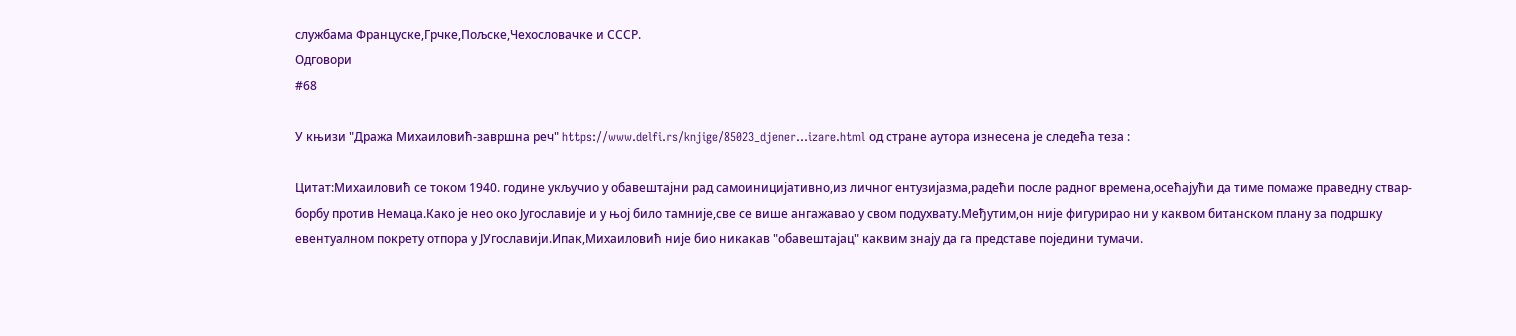службама Француске,Грчке,Пољске,Чехословачке и СССР.
Одговори
#68

У књизи "Дража Михаиловић-завршна реч" https://www.delfi.rs/knjige/85023_djener...izare.html од стране аутора изнесена је следећа теза :

Цитат:Михаиловић се током 1940. године укључио у обавештајни рад самоиницијативно,из личног ентузијазма,радећи после радног времена,осећајући да тиме помаже праведну ствар-борбу против Немаца.Како је нео око Југославије и у њој било тамније,све се више ангажавао у свом подухвату.Међутим,он није фигурирао ни у каквом битанском плану за подршку евентуалном покрету отпора у ЈУгославији.Ипак,Михаиловић није био никакав "обавештајац" каквим знају да га представе поједини тумачи.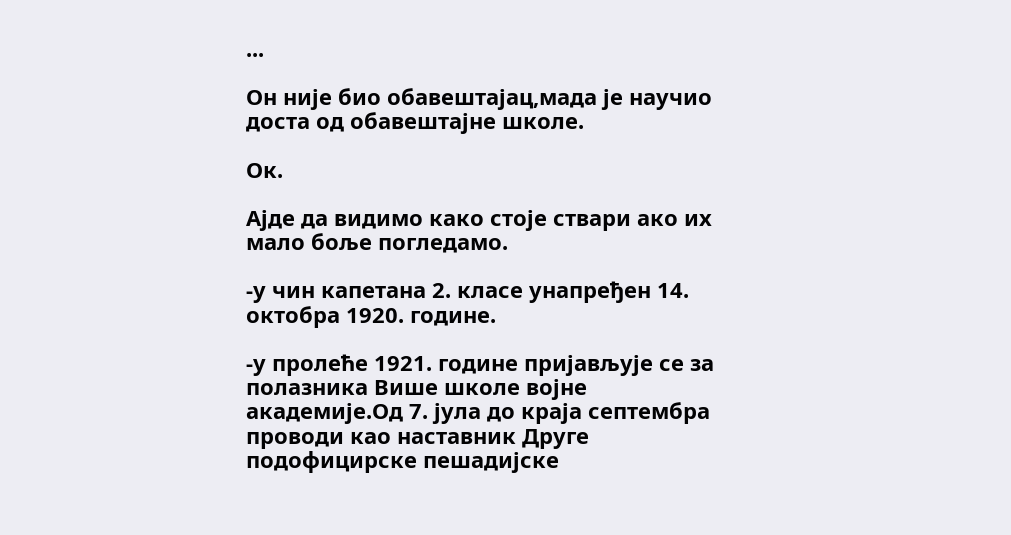...

Он није био обавештајац,мада је научио доста од обавештајне школе.

Ок.

Ајде да видимо како стоје ствари ако их мало боље погледамо.

-у чин капетана 2. класе унапређен 14. октобра 1920. године.

-у пролеће 1921. године пријављује се за полазника Више школе војне академије.Од 7. јула до краја септембра проводи као наставник Друге подофицирске пешадијске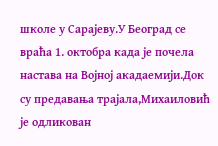школе у Сарајеву.У Београд се враћа 1. октобра када је почела настава на Војној акадаемији.Док су предавања трајала,Михаиловић је одликован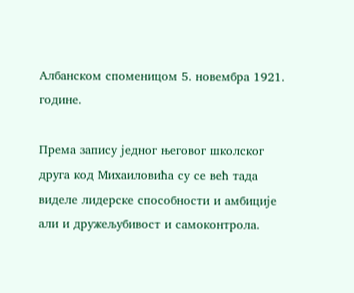Албанском споменицом 5. новембра 1921. године.

Према запису једног његовог школског друга код Михаиловића су се већ тада виделе лидерске способности и амбиције али и дружељубивост и самоконтрола.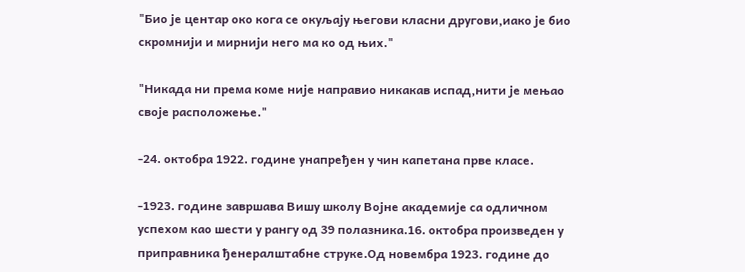"Био је центар око кога се окуљају његови класни другови,иако је био скромнији и мирнији него ма ко од њих."

"Никада ни према коме није направио никакав испад,нити је мењао своје расположење."

-24. октобра 1922. године унапређен у чин капетана прве класе.

-1923. године завршава Вишу школу Војне академије са одличном успехом као шести у рангу од 39 полазника.16. октобра произведен у приправника ђенералштабне струке.Од новембра 1923. године до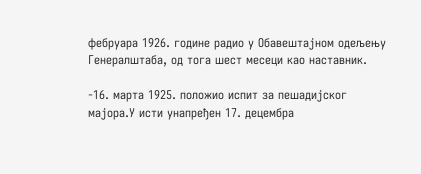фебруара 1926. године радио у Обавештајном одељењу Генералштаба, од тога шест месеци као наставник.

-16. марта 1925. положио испит за пешадијског мајора.У исти унапређен 17. децембра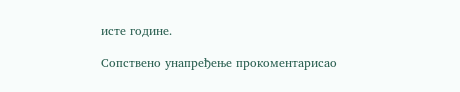исте године.

Сопствено унапређење прокоментарисао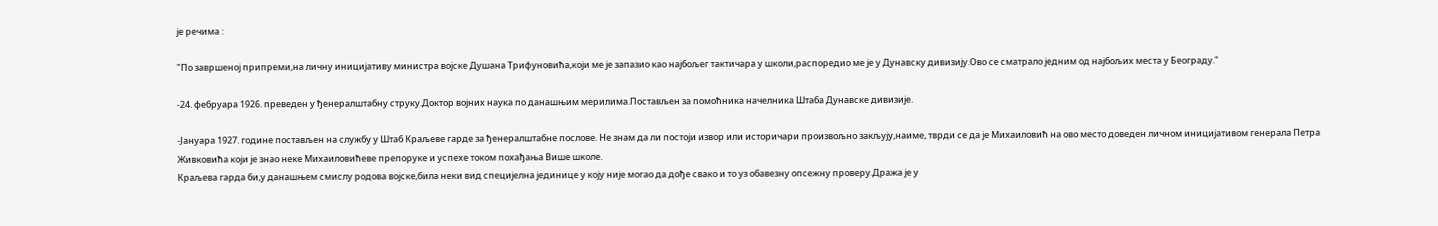је речима :

"По завршеној припреми,на личну иницијативу министра војске Душана Трифуновића,који ме је запазио као најбољег тактичара у школи,распоредио ме је у Дунавску дивизију.Ово се сматрало једним од најбољих места у Београду."

-24. фебруара 1926. преведен у ђенералштабну струку.Доктор војних наука по данашњим мерилима.Постављен за помоћника начелника Штаба Дунавске дивизије.

-Јануара 1927. године постављен на службу у Штаб Краљеве гарде за ђенералштабне послове. Не знам да ли постоји извор или историчари произвољно закљују,наиме, тврди се да је Михаиловић на ово место доведен личном иницијативом генерала Петра Живковића који је знао неке Михаиловићеве препоруке и успехе током похађања Више школе.
Краљева гарда би,у данашњем смислу родова војске,била неки вид специјелна јединице у коју није могао да дође свако и то уз обавезну опсежну проверу.Дража је у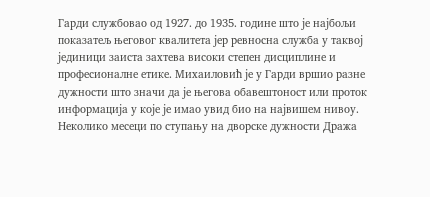Гарди службовао од 1927. до 1935. године што је најбољи показатељ његовог квалитета јер ревносна служба у таквој јединици заиста захтева високи степен дисциплине и професионалне етике. Михаиловић је у Гарди вршио разне дужности што значи да је његова обавештоност или проток информација у које је имао увид био на највишем нивоу. Неколико месеци по ступању на дворске дужности Дража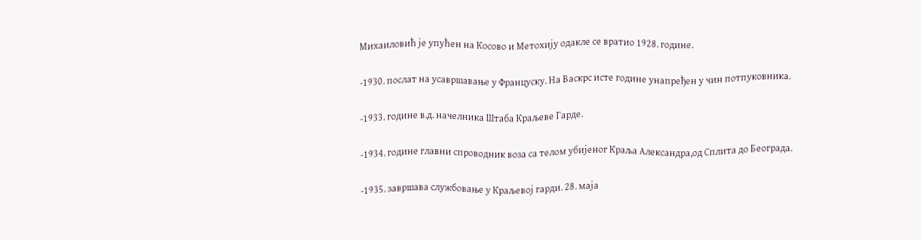Михаиловић је упућен на Косово и Метохију одакле се вратио 1928. године.

-1930. послат на усавршавање у Француску. На Васкрс исте године унапређен у чин потпуковника.

-1933. године в.д. начелника Штаба Краљеве Гарде.

-1934. године главни спроводник воза са телом убијеног Краља Александра,од Сплита до Београда.

-1935. завршава службовање у Краљевој гарди. 28. маја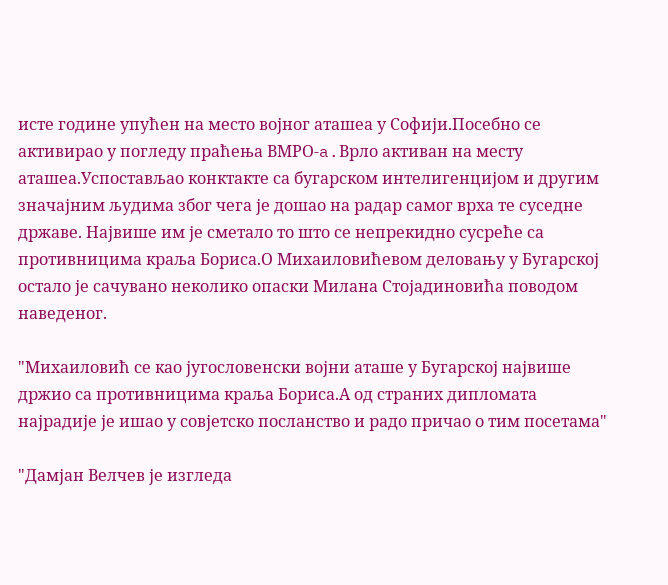исте године упућен на место војног аташеа у Софији.Посебно се активирао у погледу праћења ВМРО-a.Врло активан на месту аташеа.Успостављао конктакте са бугарском интелигенцијом и другим значајним људима због чега је дошао на радар самог врха те суседне државе. Највише им је сметало то што се непрекидно сусреће са противницима краља Бориса.О Михаиловићевом деловању у Бугарској остало је сачувано неколико опаски Милана Стојадиновића поводом наведеног.

"Михаиловић се као југословенски војни аташе у Бугарској највише држио са противницима краља Бориса.А од страних дипломата најрадије је ишао у совјетско посланство и радо причао о тим посетама"

"Дамјан Велчев је изгледа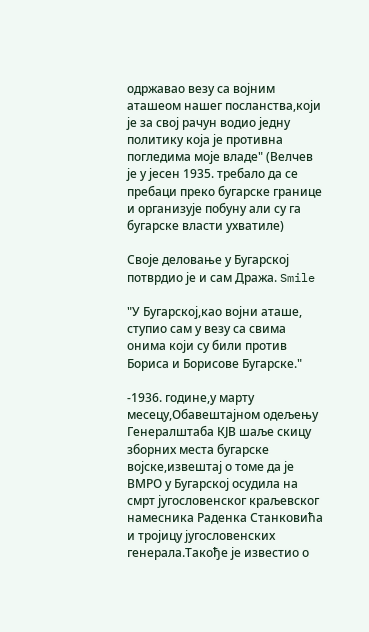одржавао везу са војним аташеом нашег посланства,који је за свој рачун водио једну политику која је противна погледима моје владе" (Велчев је у јесен 1935. требало да се пребаци преко бугарске границе и организује побуну али су га бугарске власти ухватиле)

Своје деловање у Бугарској потврдио је и сам Дража. Smile

"У Бугарској,као војни аташе, ступио сам у везу са свима онима који су били против Бориса и Борисове Бугарске."

-1936. године,у марту месецу,Обавештајном одељењу Генералштаба КЈВ шаље скицу зборних места бугарске војске,извештај о томе да је ВМРО у Бугарској осудила на смрт југословенског краљевског намесника Раденка Станковића и тројицу југословенских генерала.Такође је известио о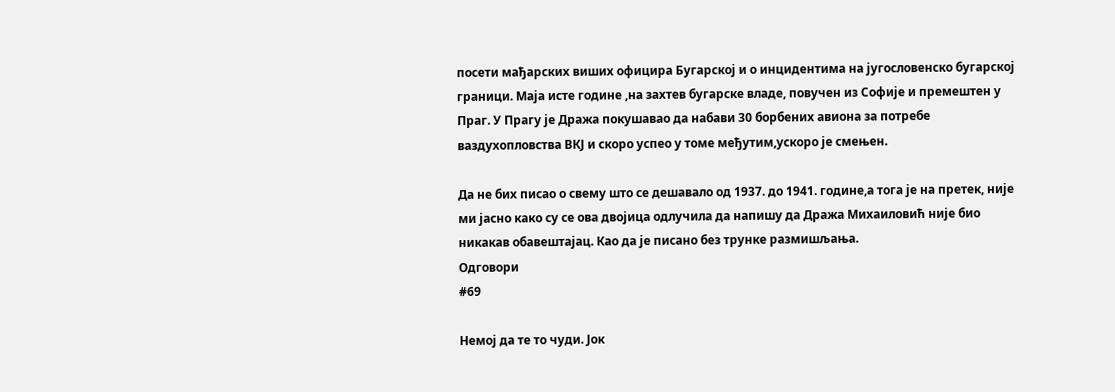посети мађарских виших официра Бугарској и о инцидентима на југословенско бугарској граници. Маја исте године ,на захтев бугарске владе, повучен из Софије и премештен у Праг. У Прагу је Дража покушавао да набави 30 борбених авиона за потребе ваздухопловства ВКЈ и скоро успео у томе међутим,ускоро је смењен.

Да не бих писао о свему што се дешавало од 1937. до 1941. године,а тога је на претек, није ми јасно како су се ова двојица одлучила да напишу да Дража Михаиловић није био никакав обавештајац. Као да је писано без трунке размишљања.
Одговори
#69

Немој да те то чуди. Јок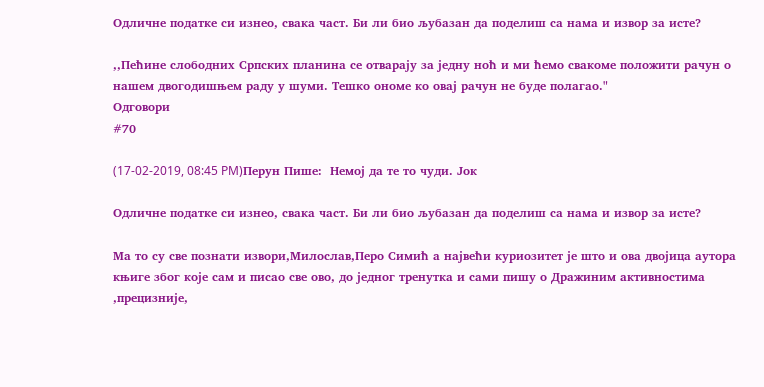Одличне податке си изнео, свака част. Би ли био љубазан да поделиш са нама и извор за исте?

,,Пећине слободних Српских планина се отварају за једну ноћ и ми ћемо свакоме положити рачун о нашем двогодишњем раду у шуми. Тешко ономе ко овај рачун не буде полагао."
Одговори
#70

(17-02-2019, 08:45 PM)Перун Пише:  Немој да те то чуди. Јок

Одличне податке си изнео, свака част. Би ли био љубазан да поделиш са нама и извор за исте?

Ма то су све познати извори,Милослав,Перо Симић а највећи куриозитет је што и ова двојица аутора књиге због које сам и писао све ово, до једног тренутка и сами пишу о Дражиним активностима ,прецизније,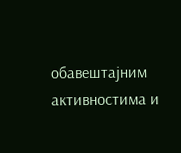обавештајним активностима и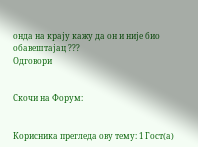онда на крају кажу да он и није био обавештајац ???
Одговори


Скочи на Форум:


Корисника прегледа ову тему: 1 Гост(а)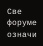Све форуме означи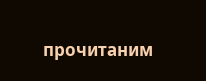прочитаним